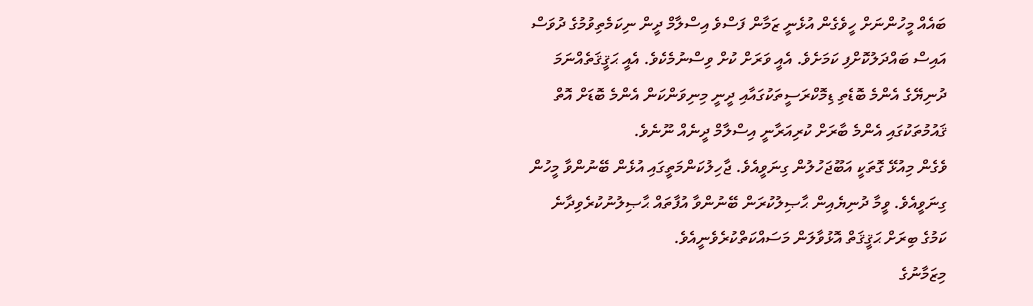ބައެއް މީހުންނަށް ހީވެގެން އުޅެނީ ޒަމާން ފަސްވެ އިސްލާމް ދީން ނިކަމެތިވުމުގެ ދުވަސް އައިސް ބައްދަލުކޮށްފި ކަމަށެވެ. އެއީ ވަރަށް ކުށް ވިސްނުމެކެވެ. އެއީ ޙަޤީޤަތެއްނަމަ ދުނިޔޭގެ އެންމެ ބޮޑެތި ޑިމޮކްރަސީތަކުގައާއި ދީނީ މިނިވަންކަން އެންމެ ބޮޑަށް އޮތް ޤައުމުތަކުގައި އެންމެ ބާރަށް ކުރިއަރާނީ އިސްލާމް ދީނެއް ނޫނެވެ.
ވެގެން މިއުޅޭ ގޮތަކީ އަބޫޖަހުލުން ގިނަވީއެވެ. ޖާހިލުކަންމަތީގައި އުޅެން ބޭނުންވާ މީހުން ގިނަވީއެވެ. ވީމާ ދުނިޔެއިން ޙާޞިލުކުރަން ބޭނުންވާ އުފާތައް ޙާޞިލުނުކުރެވިދާނެ ކަމުގެ ބިރަށް ޙަޤީޤަތް އޮޅުވާލަން މަސައްކަތްކުރެވެނީއެވެ.
މިޒަމާނުގެ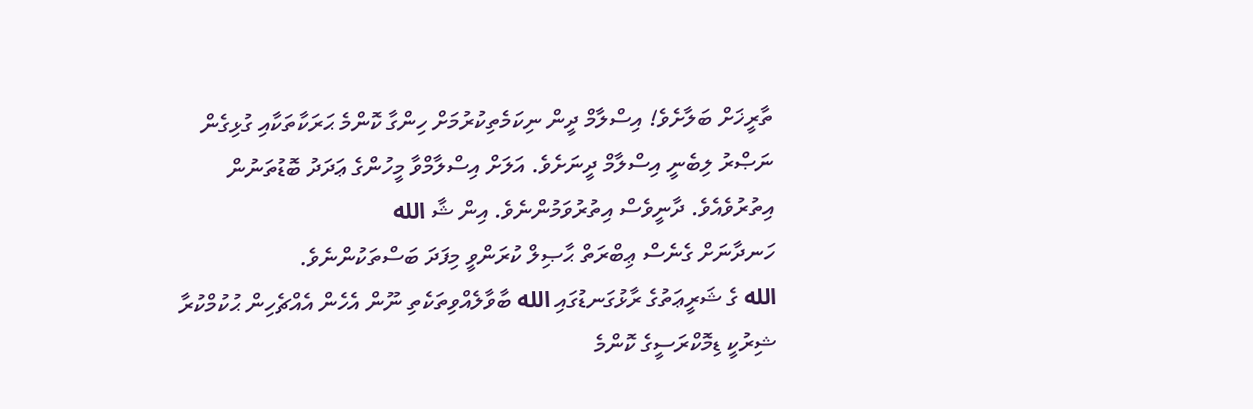ތާރީޚަށް ބަލާށެވެ! އިސްލާމް ދީން ނިކަމެތިކުރުމަށް ހިންގާ ކޮންމެ ޙަރަކާތަކާއި ގުޅިގެން ނަޞްރު ލިބެނީ އިސްލާމް ދީނަށެވެ. އަލަށް އިސްލާމްވާ މީހުންގެ ޢަދަދު ބޮޑުތަނުން އިތުރުވެއެވެ. ދާނީވެސް އިތުރުވަމުންނެވެ. އިން ޝާ الله
ހަނދާނަށް ގެނެސް ޢިބްރަތް ޙާޞިލް ކުރަންވީ މިފަދަ ބަސްތަކުންނެވެ.
الله ގެ ޝަރީޢަތުގެ ރާޅުގަނޑުގައި الله ބާވާލެއްވިތަކެތި ނޫން އެހެން އެއްޗެހިން ޙުކުމްކުރާ ޝިރުކީ ޑިމޮކްރަސީގެ ކޮންމެ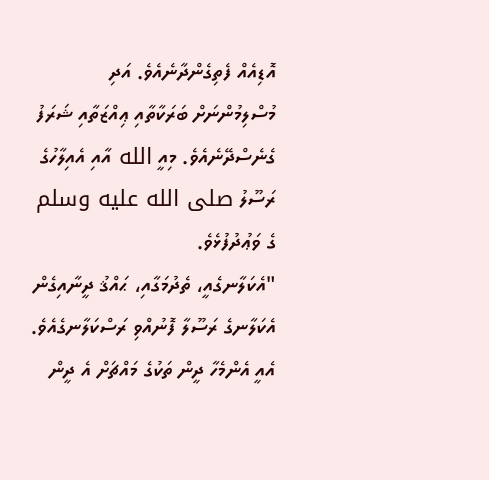އޮޑިއެއް ފެތިގެންދާނެއެވެ. އަދި މުސްލިމުންނަށް ބަރަކާތާއި ޢިއްޒަތާއި ޝަރަފު ގެނެސްދޭނެއެވެ. މިއީ الله އާއި އެއިލާހުގެ ރަސޫލު صلى الله عليه وسلم ގެ ވަޢުދުފުޅެވެ.
"އެކަލާނގެއީ، ތެދުމަގާއި، ޙައްޤު ދީނާއިގެން އެކަލާނގެ ރަސޫލާ ފޮނުއްވި ރަސްކަލާނގެއެވެ. އެއީ އެންމެހާ ދީން ތަކުގެ މައްޗަށް އެ ދީން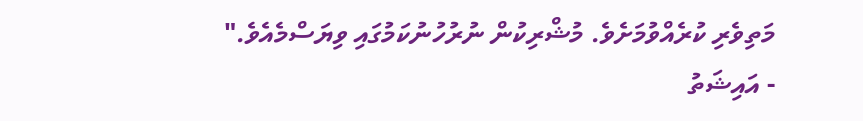މަތިވެރި ކުރެއްވުމަށެވެ. މުޝްރިކުން ނުރުހުނުކަމުގައި ވިޔަސްމެއެވެ."
- އައިޝަތު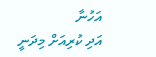އަހުނާ
އަދި ކުރިއަށް މިދަނީ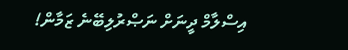އިސްލާމް ދީނަށް ނަޞްރުލިބޭނެ ޒަމާން!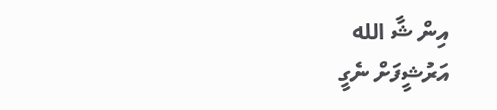އިން ޝާ الله
އަރުޝީފަށް ނެގީ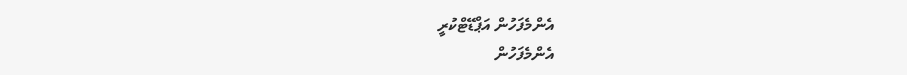އެންމެފަހުން އަޕްޑޭޓްކުރީ
އެންމެފަހުން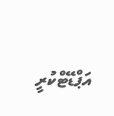އަޕްޑޭޓްކުރީ